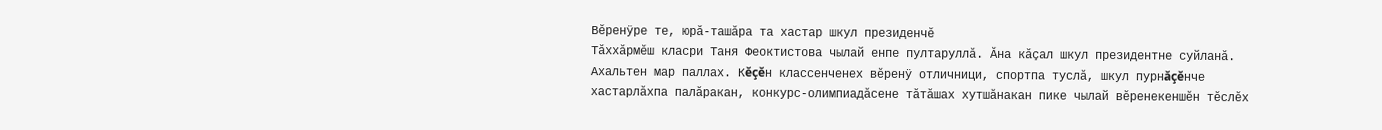Вĕренÿре те, юрă-ташăра та хастар шкул президенчĕ
Тăххăрмĕш класри Таня Феоктистова чылай енпе пултаруллă. Ăна кăçал шкул президентне суйланă. Ахальтен мар паллах. Кĕçĕн классенченех вĕренÿ отличници, спортпа туслă, шкул пурнăçĕнче хастарлăхпа палăракан, конкурс-олимпиадăсене тăтăшах хутшăнакан пике чылай вĕренекеншĕн тĕслĕх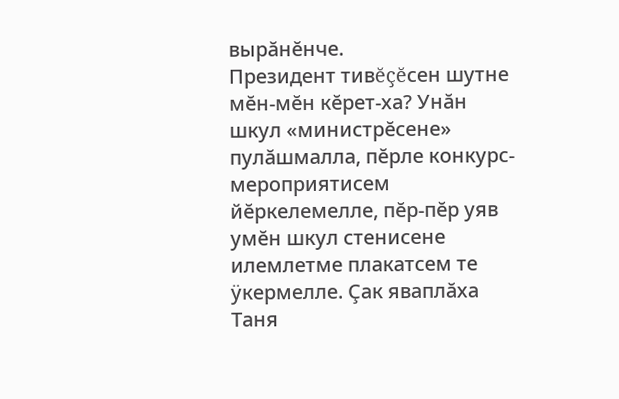вырăнĕнче.
Президент тивĕçĕсен шутне мĕн-мĕн кĕрет-ха? Унăн шкул «министрĕсене» пулăшмалла, пĕрле конкурс-мероприятисем йĕркелемелле, пĕр-пĕр уяв умĕн шкул стенисене илемлетме плакатсем те ÿкермелле. Çак яваплăха Таня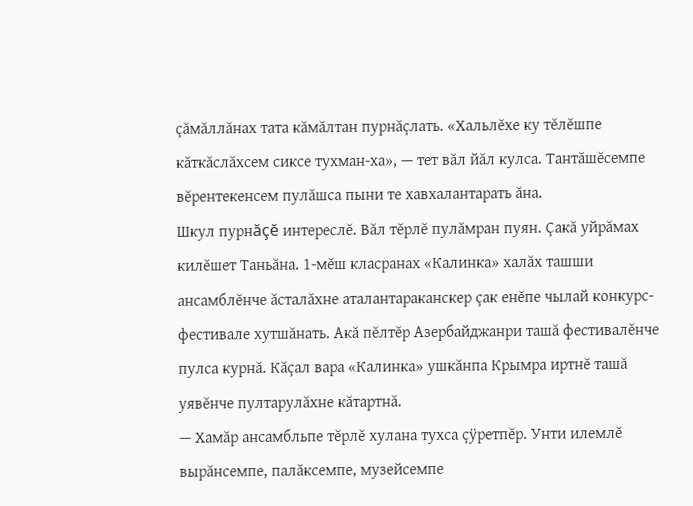çăмăллăнах тата кăмăлтан пурнăçлать. «Хальлĕхе ку тĕлĕшпе кăткăслăхсем сиксе тухман-ха», — тет вăл йăл кулса. Тантăшĕсемпе вĕрентекенсем пулăшса пыни те хавхалантарать ăна.
Шкул пурнăçĕ интереслĕ. Вăл тĕрлĕ пулăмран пуян. Çакă уйрăмах килĕшет Таньăна. 1-мĕш класранах «Калинка» халăх ташши ансамблĕнче ăсталăхне аталантараканскер çак енĕпе чылай конкурс-фестивале хутшăнать. Акă пĕлтĕр Азербайджанри ташă фестивалĕнче пулса курнă. Кăçал вара «Калинка» ушкăнпа Крымра иртнĕ ташă уявĕнче пултарулăхне кăтартнă.
— Хамăр ансамбльпе тĕрлĕ хулана тухса çÿретпĕр. Унти илемлĕ вырăнсемпе, палăксемпе, музейсемпе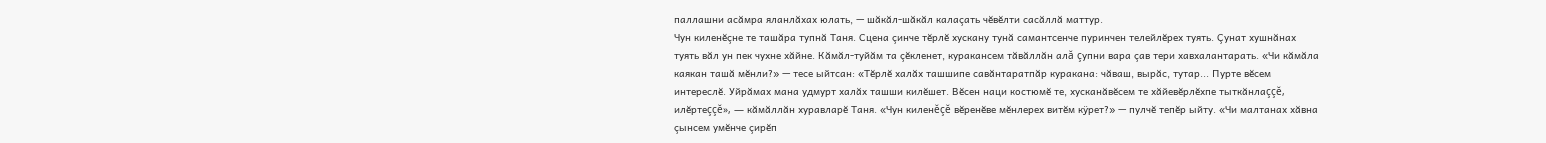паллашни асăмра яланлăхах юлать, — шăкăл-шăкăл калаçать чĕвĕлти сасăллă маттур.
Чун киленĕçне те ташăра тупнă Таня. Сцена çинче тĕрлĕ хускану тунă самантсенче пуринчен телейлĕрех туять. Çунат хушнăнах туять вăл ун пек чухне хăйне. Кăмăл-туйăм та çĕкленет, куракансем тăвăллăн алă çупни вара çав тери хавхалантарать. «Чи кăмăла каякан ташă мĕнли?» — тесе ыйтсан: «Тĕрлĕ халăх ташшипе савăнтаратпăр куракана: чăваш, вырăс, тутар... Пурте вĕсем интереслĕ. Уйрăмах мана удмурт халăх ташши килĕшет. Вĕсен наци костюмĕ те, хусканăвĕсем те хăйевĕрлĕхпе тыткăнлаççĕ, илĕртеççĕ», — кăмăллăн хуравларĕ Таня. «Чун киленĕçĕ вĕренĕве мĕнлерех витĕм кÿрет?» — пулчĕ тепĕр ыйту. «Чи малтанах хăвна çынсем умĕнче çирĕп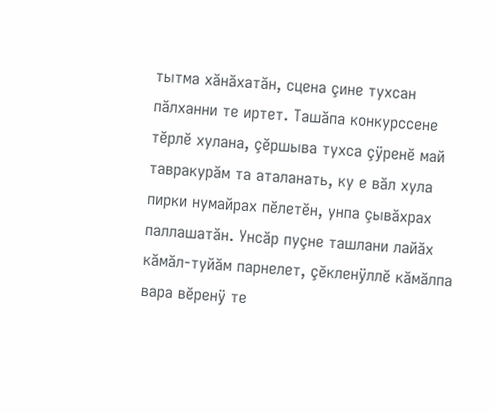тытма хăнăхатăн, сцена çине тухсан пăлханни те иртет. Ташăпа конкурссене тĕрлĕ хулана, çĕршыва тухса çÿренĕ май тавракурăм та аталанать, ку е вăл хула пирки нумайрах пĕлетĕн, унпа çывăхрах паллашатăн. Унсăр пуçне ташлани лайăх кăмăл-туйăм парнелет, çĕкленÿллĕ кăмăлпа вара вĕренÿ те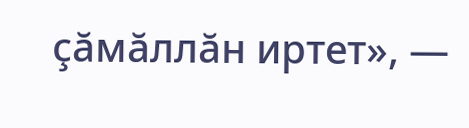çăмăллăн иртет», —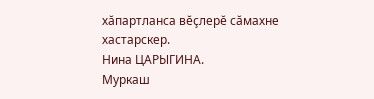хăпартланса вĕçлерĕ сăмахне хастарскер.
Нина ЦАРЫГИНА.
Муркаш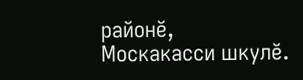районĕ,
Москакасси шкулĕ.